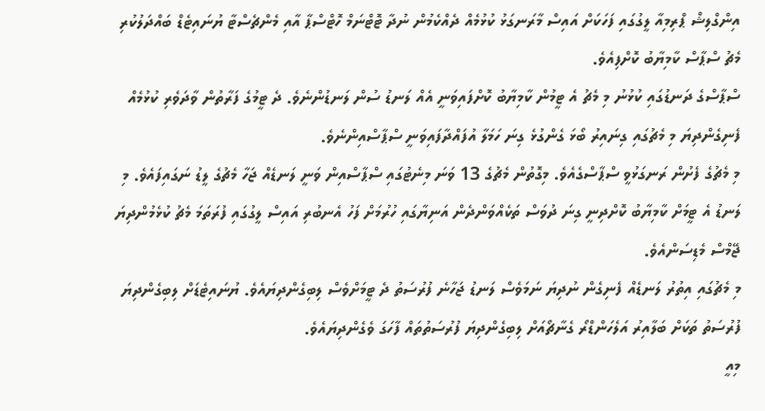އިންގްލިޝް ޕްރިމިއާ ލީގުގައި ފަހަކަށް އައިސް މާރަނގަޅު ކުޅުމެއް ދެއްކެމުން ނުދާ ޓޮޓްނަމް ހޮޓްސްޕާ އާއި މެންޗެސްޓާ ޔުނައިޓެޑް ބައްދަލުކުރި މެޗު ސްޕާސް ކާމިޔާބު ކޮށްފިއެވެ.
ސްޕާސްގެ ދަނޑުގައި ކުޅުނު މި މެޗު އެ ޓީމުން ކާމިޔާބު ކޮށްފައިވަނީ އެއް ލަނޑު ސުން ލަނޑުންނެވެ. ދެ ޓީމުގެ ފަރާތުން ވާދަވެރި ކުޅުމެއް ފެނިގެންދިޔަ މި މެޗުގައި ގިނައިރު ބޯޅަ ގެންގުޅެ ގިނަ ހަމަލާ އުފައްދާފައިވަނީ ސްޕާސްއިންނެވެ.
މި މެޗުގެ ފެށުން ރަނގަޅުވީ ސްޕާސްގެއެވެ. މިގޮތުން މެޗުގެ 13 ވަނަ މިނެޓުގައި ސްޕާސްއިން ވަނީ ލަނޑެއް ޖަހާ މެޗުގެ ލީޑު ނަގައިފައެވެ. މި ލަނޑު އެ ޓީމަށް ކާމިޔާބު ކޮށްދިނީ ގިނަ ދުވަސް ތަކެއްވަންދެން އަނިޔާގައި ހުރުމަށް ފަހު އެނބުރި އައިސް ލީގުގައި ފުރަތަމަ މެޗު ކުޅެމުންދިޔަ ޖޭމްސް މެޑިސަންއެވެ.
މި މެޗުގައި އިތުރު ލަނޑެއް ފެނިގެން ނުދިޔަ ނަމަވެސް ލަނޑު ޖަހާނެ ފުރުސަތު ދެ ޓީމަށްވެސް ލިބިގެންދިޔައެވެ. ޔުނައިޓެޑަށް ލިބިގެންދިޔަ ފުރުސަތު ތަކަށް ބަލާއިރު އަލެހަންޑްރޯ ގެނާޗޯއަށް ލިބިގެންދިޔަ ފުރުސަތުތައް ފާހަގަ ވެގެންދިޔައެވެ.
މިއީ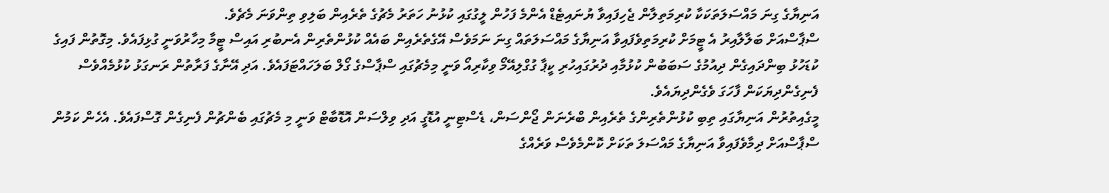އަނިޔާގެ ގިނަ މައްސަލަތަކަކާ ކުރިމަތިލާން ޖެހިފައިވާ ޔުނައިޓެޑް އެންމެ ފަހުން ލީގުގައި ކުޅުނު ހަތަރު މެޗުގެ ތެރެއިން ބަލިވި ތިންވަނަ މެޗެވެ.
ސްޕާސްއަށް ބަލާލާއިރު އެ ޓީމަށް ކުރިމަތިވެފައިވާ އަނިޔާގެ މައްސަލަތައް ގިނަ ނަމަވެސް އޭގެތެރެއިން ބައެއް ކުޅުންތެރިން އެނބުރި އައިސް ޓީމާ މިހާރުވަނީ ގުޅިފައެވެ. މިގޮތުން ފައިގެ ކުޑަހުޅު ބިންދައިގެން ދިއުމުގެ ސަބަބުން ކުޅުމާއި ދުރުގައިހުރި ކީޕާ ގުގްލިއޭމޯ ވިކާރިއޯ ވަނީ މިމެޗުގައި ސްޕާސްގެ ގޯލް ބަލަހައްޓަފައެވެ. އަދި އޭނާގެ ފަރާތުން ރަނގަޅު ކުޅުމެއްވެސް ފެނިގެންދިޔަކަން ފާހަގަ ވެގެންދިޔައެވެ.
މީގެއިތުރުން އަނިޔާގައި ތިބި ކުޅުންތެރިންގެ ތެރެއިން ބްރެނަން ޖޯންސަން، ޑެސްޓިނީ އުޑޮގީ އަދި ވިލްސަން އޮޑޮބާޓް ވަނީ މި މެޗުގައި ބެންޗުން ފެނިގެން ގޮސްފައެވެ. އެހެން ކަމުން ސްޕާސްއަށް ދިމާވެފައިވާ އަނިޔާގެ މައްސަލަ ތަކަށް ކޮންމެވެސް ވަރެއްގެ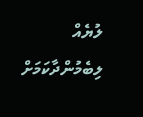ލުޔެއް ލިބެމުންދާކަމަށް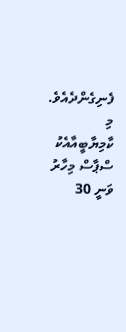ފެނިގެންދެއެވެ.
މި ކާމިޔާބީއާއެކު ސްޕާސް މިހާރު ވަނީ 30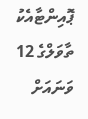ޕޮއިންޓާއެކު ތާވަލްގެ 12 ވަނައަށް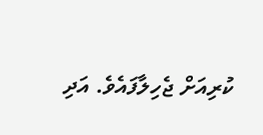ކުރިއަށް ޖެހިލާފައެވެ. އަދި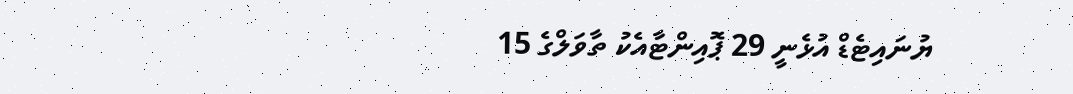ޔުނައިޓެޑް އުޅެނީ 29 ޕޮއިންޓާއެކު ތާވަލްގެ 15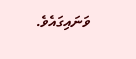ވަނައިގައެވެ.